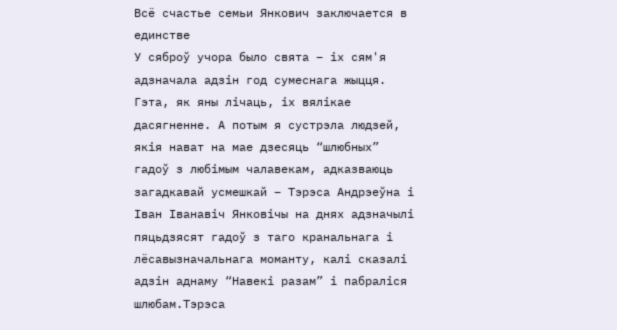Всё счастье семьи Янкович заключается в единстве
У сяброў учора было свята – іх сям'я адзначала адзін год сумеснага жыцця. Гэта, як яны лічаць, іх вялікае дасягненне. А потым я сустрэла людзей, якія нават на мае дзесяць “шлюбных” гадоў з любімым чалавекам, адказваюць загадкавай усмешкай – Тэрэса Андрэеўна і Іван Іванавіч Янковічы на днях адзначылі пяцьдзясят гадоў з таго кранальнага і лёсавызначальнага моманту, калі сказалі адзін аднаму “Навекі разам” і пабраліся шлюбам.Тэрэса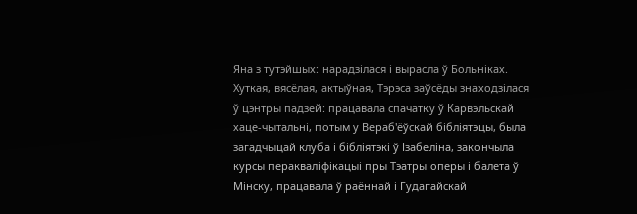Яна з тутэйшых: нарадзілася і вырасла ў Больніках. Хуткая, вясёлая, актыўная, Тэрэса заўсёды знаходзілася ў цэнтры падзей: працавала спачатку ў Карвэльскай хаце-чытальні, потым у Вераб'ёўскай бібліятэцы, была загадчыцай клуба і бібліятэкі ў Ізабеліна, закончыла курсы перакваліфікацыі пры Тэатры оперы і балета ў Мінску, працавала ў раённай і Гудагайскай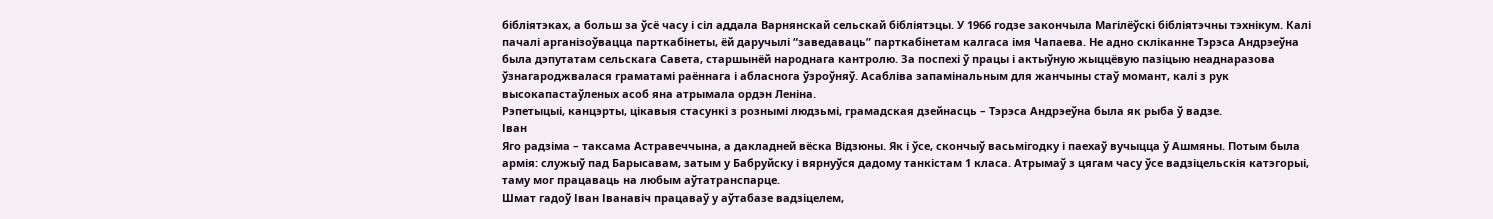бібліятэках, а больш за ўсё часу і сіл аддала Варнянскай сельскай бібліятэцы. У 1966 годзе закончыла Магілёўскі бібліятэчны тэхнікум. Калі пачалі арганізоўвацца парткабінеты, ёй даручылі “заведаваць” парткабінетам калгаса імя Чапаева. Не адно скліканне Тэрэса Андрэеўна была дэпутатам сельскага Савета, старшынёй народнага кантролю. За поспехі ў працы і актыўную жыццёвую пазіцыю неаднаразова ўзнагароджвалася граматамі раённага і абласнога ўзроўняў. Асабліва запамінальным для жанчыны стаў момант, калі з рук высокапастаўленых асоб яна атрымала ордэн Леніна.
Рэпетыцыі, канцэрты, цікавыя стасункі з рознымі людзьмі, грамадская дзейнасць – Тэрэса Андрэеўна была як рыба ў вадзе.
Іван
Яго радзіма – таксама Астравеччына, а дакладней вёска Відзюны. Як і ўсе, скончыў васьмігодку і паехаў вучыцца ў Ашмяны. Потым была армія: служыў пад Барысавам, затым у Бабруйску і вярнуўся дадому танкістам 1 класа. Атрымаў з цягам часу ўсе вадзіцельскія катэгорыі, таму мог працаваць на любым аўтатранспарце.
Шмат гадоў Іван Іванавіч працаваў у аўтабазе вадзіцелем,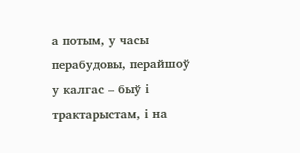а потым, у часы перабудовы, перайшоў у калгас – быў і трактарыстам, і на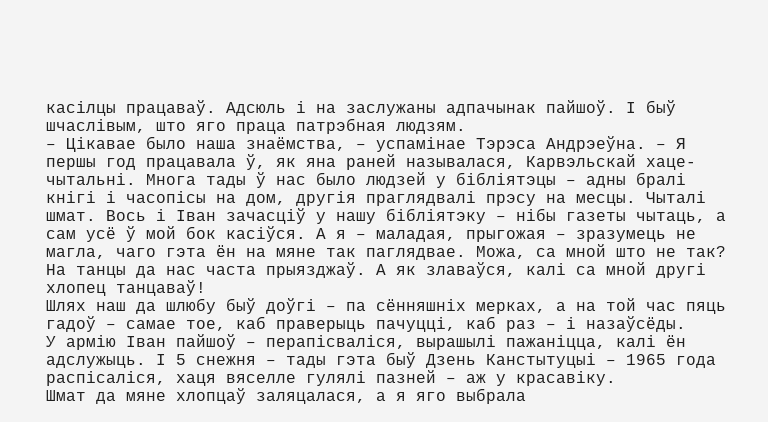касілцы працаваў. Адсюль і на заслужаны адпачынак пайшоў. І быў шчаслівым, што яго праца патрэбная людзям.
– Цікавае было наша знаёмства, – успамінае Тэрэса Андрэеўна. – Я першы год працавала ў, як яна раней называлася, Карвэльскай хаце-чытальні. Многа тады ў нас было людзей у бібліятэцы – адны бралі кнігі і часопісы на дом, другія праглядвалі прэсу на месцы. Чыталі шмат. Вось і Іван зачасціў у нашу бібліятэку – нібы газеты чытаць, а сам усё ў мой бок касіўся. А я – маладая, прыгожая – зразумець не магла, чаго гэта ён на мяне так паглядвае. Можа, са мной што не так?
На танцы да нас часта прыязджаў. А як злаваўся, калі са мной другі хлопец танцаваў!
Шлях наш да шлюбу быў доўгі – па сённяшніх мерках, а на той час пяць гадоў – самае тое, каб праверыць пачуцці, каб раз – і назаўсёды.
У армію Іван пайшоў – перапісваліся, вырашылі пажаніцца, калі ён адслужыць. І 5 снежня – тады гэта быў Дзень Канстытуцыі – 1965 года распісаліся, хаця вяселле гулялі пазней – аж у красавіку.
Шмат да мяне хлопцаў заляцалася, а я яго выбрала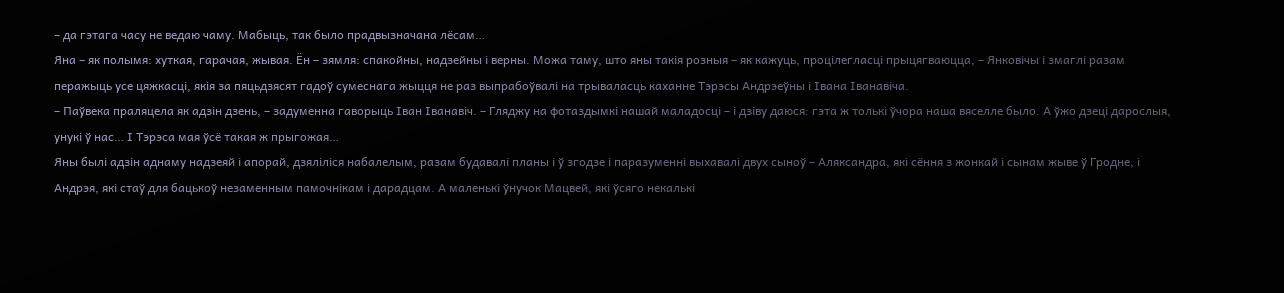– да гэтага часу не ведаю чаму. Мабыць, так было прадвызначана лёсам…
Яна – як полымя: хуткая, гарачая, жывая. Ён – зямля: спакойны, надзейны і верны. Можа таму, што яны такія розныя – як кажуць, процілегласці прыцягваюцца, – Янковічы і змаглі разам перажыць усе цяжкасці, якія за пяцьдзясят гадоў сумеснага жыцця не раз выпрабоўвалі на трываласць каханне Тэрэсы Андрэеўны і Івана Іванавіча.
– Паўвека праляцела як адзін дзень, – задуменна гаворыць Іван Іванавіч. – Гляджу на фотаздымкі нашай маладосці – і дзіву даюся: гэта ж толькі ўчора наша вяселле было. А ўжо дзеці дарослыя, унукі ў нас… І Тэрэса мая ўсё такая ж прыгожая…
Яны былі адзін аднаму надзеяй і апорай, дзяліліся набалелым, разам будавалі планы і ў згодзе і паразуменні выхавалі двух сыноў – Аляксандра, які сёння з жонкай і сынам жыве ў Гродне, і Андрэя, які стаў для бацькоў незаменным памочнікам і дарадцам. А маленькі ўнучок Мацвей, які ўсяго некалькі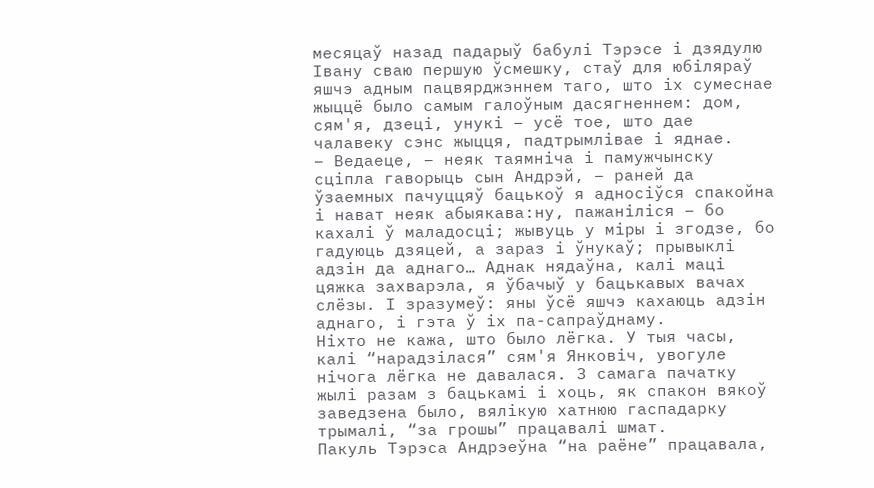месяцаў назад падарыў бабулі Тэрэсе і дзядулю Івану сваю першую ўсмешку, стаў для юбіляраў яшчэ адным пацвярджэннем таго, што іх сумеснае жыццё было самым галоўным дасягненнем: дом, сям'я, дзеці, унукі – усё тое, што дае чалавеку сэнс жыцця, падтрымлівае і яднае.
– Ведаеце, – неяк таямніча і памужчынску сціпла гаворыць сын Андрэй, – раней да ўзаемных пачуццяў бацькоў я адносіўся спакойна і нават неяк абыякава:ну, пажаніліся – бо кахалі ў маладосці; жывуць у міры і згодзе, бо гадуюць дзяцей, а зараз і ўнукаў; прывыклі адзін да аднаго… Аднак нядаўна, калі маці цяжка захварэла, я ўбачыў у бацькавых вачах слёзы. І зразумеў: яны ўсё яшчэ кахаюць адзін аднаго, і гэта ў іх па-сапраўднаму.
Ніхто не кажа, што было лёгка. У тыя часы, калі “нарадзілася” сям'я Янковіч, увогуле нічога лёгка не давалася. З самага пачатку жылі разам з бацькамі і хоць, як спакон вякоў заведзена было, вялікую хатнюю гаспадарку трымалі, “за грошы” працавалі шмат.
Пакуль Тэрэса Андрэеўна “на раёне” працавала,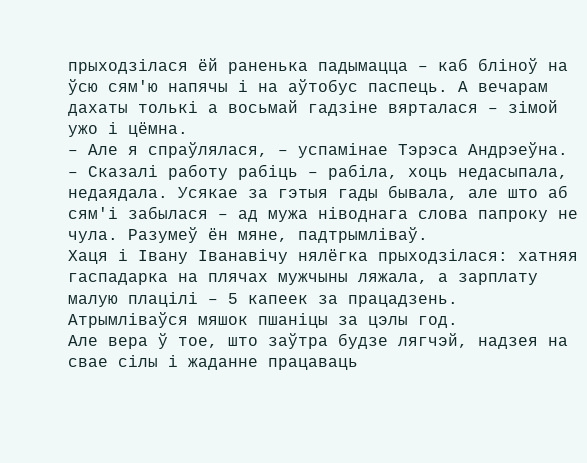прыходзілася ёй раненька падымацца – каб бліноў на ўсю сям'ю напячы і на аўтобус паспець. А вечарам дахаты толькі а восьмай гадзіне вярталася – зімой ужо і цёмна.
– Але я спраўлялася, – успамінае Тэрэса Андрэеўна. – Сказалі работу рабіць – рабіла, хоць недасыпала, недаядала. Усякае за гэтыя гады бывала, але што аб сям'і забылася – ад мужа ніводнага слова папроку не чула. Разумеў ён мяне, падтрымліваў.
Хаця і Івану Іванавічу нялёгка прыходзілася: хатняя гаспадарка на плячах мужчыны ляжала, а зарплату малую плацілі – 5 капеек за працадзень. Атрымліваўся мяшок пшаніцы за цэлы год.
Але вера ў тое, што заўтра будзе лягчэй, надзея на свае сілы і жаданне працаваць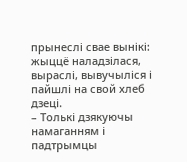прынеслі свае вынікі: жыццё наладзілася, выраслі, вывучыліся і пайшлі на свой хлеб дзеці.
– Толькі дзякуючы намаганням і падтрымцы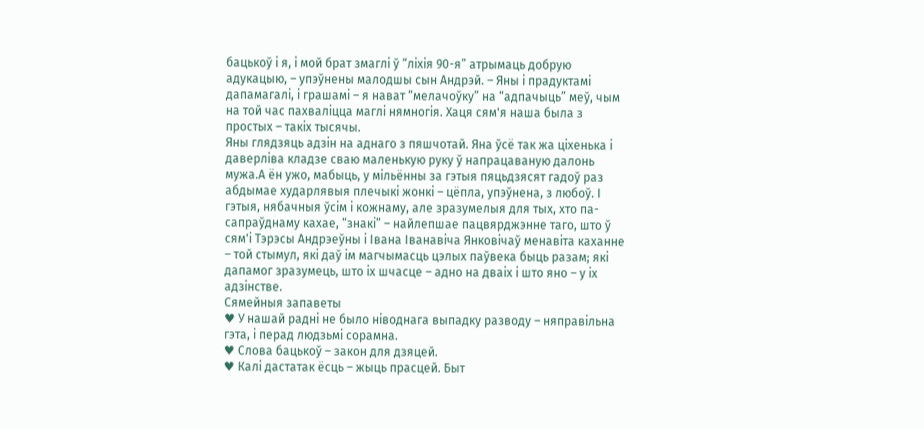бацькоў і я, і мой брат змаглі ў “ліхія 90-я” атрымаць добрую адукацыю, – упэўнены малодшы сын Андрэй. – Яны і прадуктамі дапамагалі, і грашамі – я нават “мелачоўку” на “адпачыць” меў, чым на той час пахваліцца маглі нямногія. Хаця сям'я наша была з простых – такіх тысячы.
Яны глядзяць адзін на аднаго з пяшчотай. Яна ўсё так жа ціхенька і даверліва кладзе сваю маленькую руку ў напрацаваную далонь мужа.А ён ужо, мабыць, у мільённы за гэтыя пяцьдзясят гадоў раз абдымае хударлявыя плечыкі жонкі – цёпла, упэўнена, з любоў. І гэтыя, нябачныя ўсім і кожнаму, але зразумелыя для тых, хто па-сапраўднаму кахае, “знакі” – найлепшае пацвярджэнне таго, што ў сям'і Тэрэсы Андрэеўны і Івана Іванавіча Янковічаў менавіта каханне – той стымул, які даў ім магчымасць цэлых паўвека быць разам; які дапамог зразумець, што іх шчасце – адно на дваіх і што яно – у іх адзінстве.
Сямейныя запаветы
♥ У нашай радні не было ніводнага выпадку разводу – няправільна гэта, і перад людзьмі сорамна.
♥ Слова бацькоў – закон для дзяцей.
♥ Калі дастатак ёсць – жыць прасцей. Быт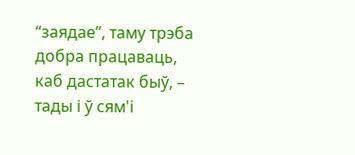“заядае”, таму трэба добра працаваць, каб дастатак быў, – тады і ў сям'і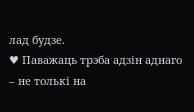лад будзе.
♥ Паважаць трэба адзін аднаго – не толькі на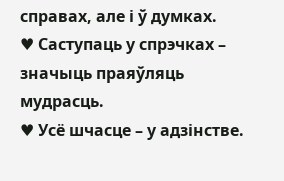справах, але і ў думках.
♥ Саступаць у спрэчках – значыць праяўляць мудрасць.
♥ Усё шчасце – у адзінстве.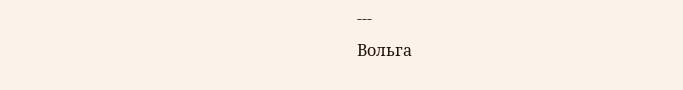---
Вольга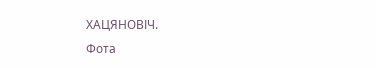ХАЦЯНОВІЧ.
Фота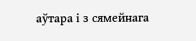аўтара і з сямейнага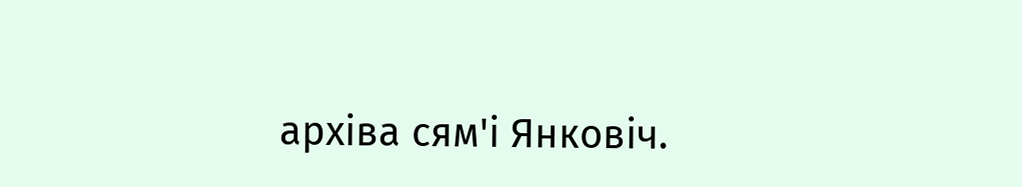архіва сям'і Янковіч.